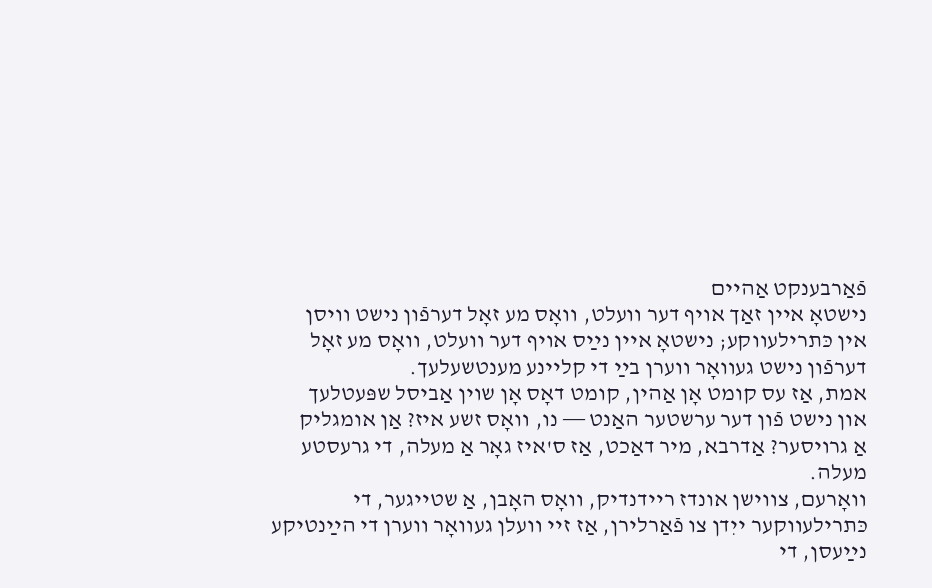פֿאַרבענקט אַהײם
נישטאָ אײן זאַך אױף דער װעלט, װאָס מע זאָל דערפֿון נישט װיסן
אין כּתרילעװקע; נישטאָ אײן נײַס אױף דער װעלט, װאָס מע זאָל
דערפֿון נישט געװאָר װערן בײַ די קלײנע מענטשעלעך.
אמת, אַז עס קומט אָן אַהין, קומט דאָס אָן שױן אַביסל שפּעטלעך
און נישט פֿון דער ערשטער האַנט ― נו, װאָס זשע איז? אַן אומגליק
אַ גרױסער? אַדרבא, מיר דאַכט, אַז ס'איז גאָר אַ מעלה, די גרעסטע
מעלה.
װאָרעם, צװישן אונדז רײדנדיק, װאָס האָבן, אַ שטײגער, די
כּתרילעװקער ייִדן צו פֿאַרלירן, אַז זײ װעלן געװאָר װערן די הײַנטיקע
נײַעסן, די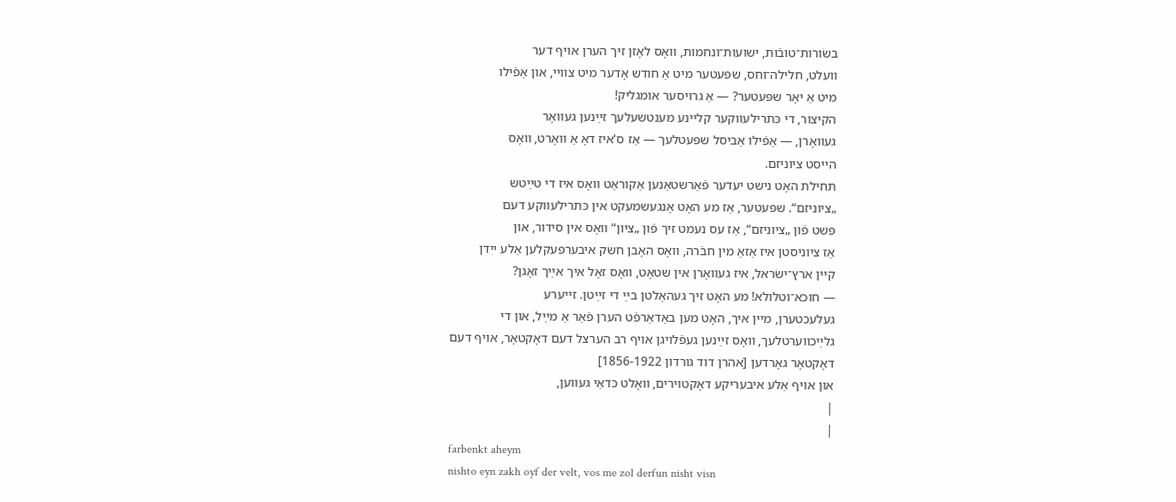בשׂורות־טובֿות, ישועות־ונחמות, װאָס לאָזן זיך הערן אױף דער
װעלט, חלילה־וחס, שפּעטער מיט אַ חודש אָדער מיט צװײ, און אַפֿילו
מיט אַ יאָר שפּעטער? ― אַ גרױסער אומגליק!
הקיצור, די כּתרילעװקער קלײנע מענטשעלעך זײַנען געװאָר
געװאָרן, ― אַפֿילו אַביסל שפּעטלעך ― אַז ס'איז דאָ אַ װאָרט, װאָס
הײסט ציוניזם.
תּחילת האָט נישט יעדער פֿאַרשטאַנען אַקוראַט װאָס איז די טײַטש
„ציוניזם“. שפּעטער, אַז מע האָט אָנגעשמעקט אין כּתרילעװקע דעם
פּשט פֿון „ציוניזם“, אַז עס נעמט זיך פֿון „ציון“ װאָס אין סידור, און
אַז ציוניסטן איז אַזאַ מין חבֿרה, װאָס האָבן חשק איבערפּעקלען אַלע ייִדן
קײן ארץ־ישׂראל, איז געװאָרן אין שטאָט, װאָס זאָל איך אײַך זאָגן?
― חוכא־וטלולא! מע האָט זיך געהאַלטן בײַ די זײַטן. זײערע
געלעכטערן, מײן איך, האָט מען באַדאַרפֿט הערן פֿאַר אַ מײַל, און די
גלײַכװערטלעך, װאָס זײַנען געפֿלױגן אױף רב הערצל דעם דאָקטאָר, אױף דעם
דאָקטאָר גאָרדען [אהרן דוד גורדון 1856-1922]
און אױף אַלע איבעריקע דאָקטױרים, װאָלט כּדאַי געװען,
|
|
farbenkt aheym
nishto eyn zakh oyf der velt, vos me zol derfun nisht visn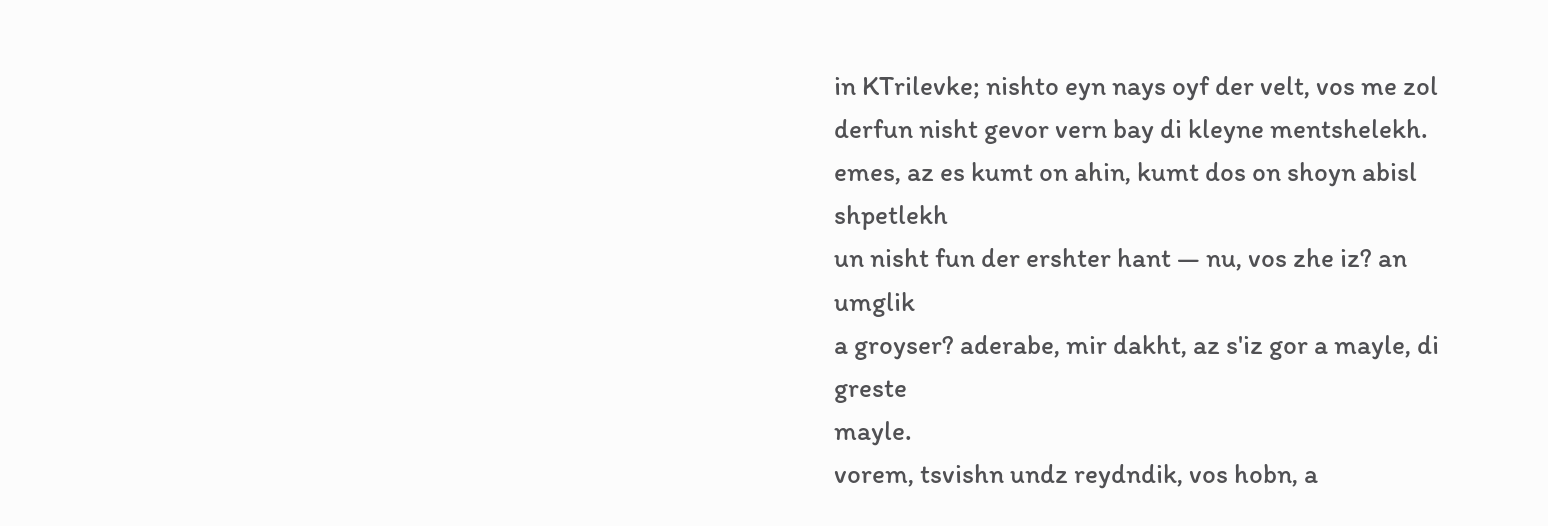in KTrilevke; nishto eyn nays oyf der velt, vos me zol
derfun nisht gevor vern bay di kleyne mentshelekh.
emes, az es kumt on ahin, kumt dos on shoyn abisl shpetlekh
un nisht fun der ershter hant ― nu, vos zhe iz? an umglik
a groyser? aderabe, mir dakht, az s'iz gor a mayle, di greste
mayle.
vorem, tsvishn undz reydndik, vos hobn, a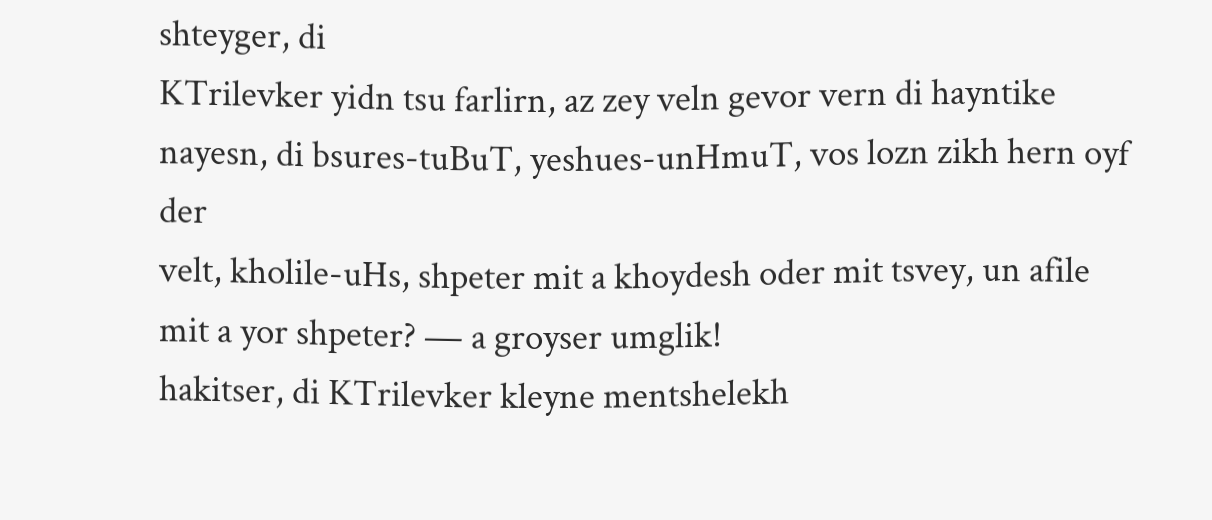shteyger, di
KTrilevker yidn tsu farlirn, az zey veln gevor vern di hayntike
nayesn, di bsures-tuBuT, yeshues-unHmuT, vos lozn zikh hern oyf der
velt, kholile-uHs, shpeter mit a khoydesh oder mit tsvey, un afile
mit a yor shpeter? ― a groyser umglik!
hakitser, di KTrilevker kleyne mentshelekh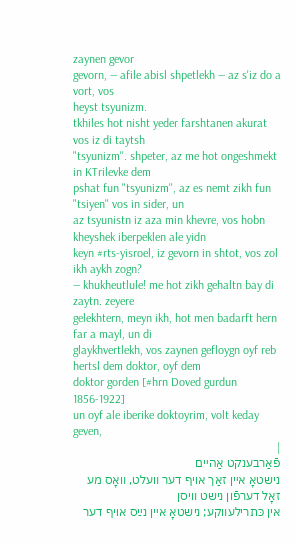zaynen gevor
gevorn, ― afile abisl shpetlekh ― az s'iz do a vort, vos
heyst tsyunizm.
tkhiles hot nisht yeder farshtanen akurat vos iz di taytsh
"tsyunizm''. shpeter, az me hot ongeshmekt in KTrilevke dem
pshat fun "tsyunizm'', az es nemt zikh fun "tsiyen'' vos in sider, un
az tsyunistn iz aza min khevre, vos hobn kheyshek iberpeklen ale yidn
keyn #rts-yisroel, iz gevorn in shtot, vos zol ikh aykh zogn?
― khukheutlule! me hot zikh gehaltn bay di zaytn. zeyere
gelekhtern, meyn ikh, hot men badarft hern far a mayl, un di
glaykhvertlekh, vos zaynen gefloygn oyf reb hertsl dem doktor, oyf dem
doktor gorden [#hrn Doved gurdun 1856-1922]
un oyf ale iberike doktoyrim, volt keday geven,
|
פֿאַרבענקט אַהײם
נישטאָ אײן זאַך אױף דער װעלט, װאָס מע זאָל דערפֿון נישט װיסן
אין כּתרילעװקע; נישטאָ אײן נײַס אױף דער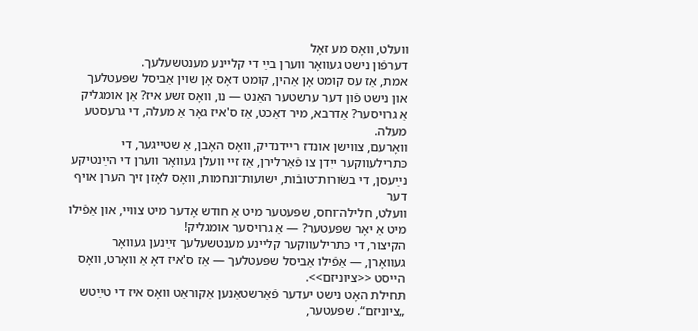װעלט, װאָס מע זאָל
דערפֿון נישט געװאָר װערן בײַ די קלײנע מענטשעלעך.
אמת, אַז עס קומט אָן אַהין, קומט דאָס אָן שױן אַביסל שפּעטלעך
און נישט פֿון דער ערשטער האַנט ― נו, װאָס זשע איז? אַן אומגליק
אַ גרױסער? אַדרבא, מיר דאַכט, אַז ס'איז גאָר אַ מעלה, די גרעסטע
מעלה.
װאָרעם, צװישן אונדז רײדנדיק, װאָס האָבן, אַ שטײגער, די
כּתרילעװקער ייִדן צו פֿאַרלירן, אַז זײ װעלן געװאָר װערן די הײַנטיקע
נײַעסן, די בשׂורות־טובֿות, ישועות־ונחמות, װאָס לאָזן זיך הערן אױף דער
װעלט, חלילה־וחס, שפּעטער מיט אַ חודש אָדער מיט צװײ, און אַפֿילו
מיט אַ יאָר שפּעטער? ― אַ גרױסער אומגליק!
הקיצור, די כּתרילעװקער קלײנע מענטשעלעך זײַנען געװאָר
געװאָרן, ― אַפֿילו אַביסל שפּעטלעך ― אַז ס'איז דאָ אַ װאָרט, װאָס
הײסט <<ציוניזם>>.
תּחילת האָט נישט יעדער פֿאַרשטאַנען אַקוראַט װאָס איז די טײַטש
„ציוניזם“. שפּעטער,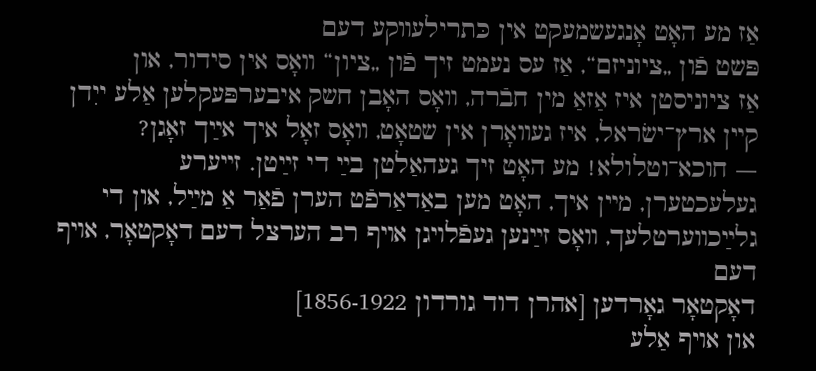אַז מע האָט אָנגעשמעקט אין כּתרילעװקע דעם
פּשט פֿון „ציוניזם“, אַז עס נעמט זיך פֿון „ציון“ װאָס אין סידור, און
אַז ציוניסטן איז אַזאַ מין חבֿרה, װאָס האָבן חשק איבערפּעקלען אַלע ייִדן
קײן ארץ־ישׂראל, איז געװאָרן אין שטאָט, װאָס זאָל איך אײַך זאָגן?
― חוכא־וטלולא! מע האָט זיך געהאַלטן בײַ די זײַטן. זײערע
געלעכטערן, מײן איך, האָט מען באַדאַרפֿט הערן פֿאַר אַ מײַל, און די
גלײַכװערטלעך, װאָס זײַנען געפֿלױגן אױף רב הערצל דעם דאָקטאָר, אױף דעם
דאָקטאָר גאָרדען [אהרן דוד גורדון 1856-1922]
און אױף אַלע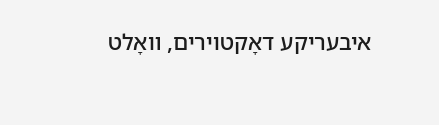איבעריקע דאָקטױרים, װאָלט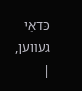כּדאַי געװען,
|